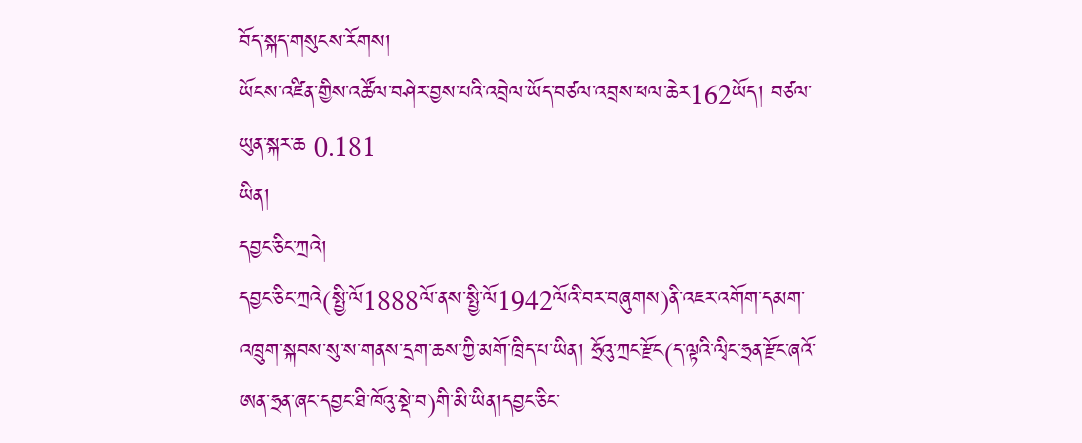བོད་སྐད་གསུངས་རོགས།
ཡོངས་འཛིན་གྱིས་འཚོལ་བཤེར་བྱས་པའི་འབྲེལ་ཡོད་བཙལ་འབྲས་ཕལ་ཆེར162ཡོད། བཙལ་ཡུན་སྐར་ཆ 0.181
ཡིན།
དབྱང་ཅིང་ཀྲའེ།
དབྱང་ཅིང་ཀྲའེ(སྤྱི་ལོ1888ལོ་ནས་སྤྱི་ལོ1942ལོའི་བར་བཞུགས)ནི་འཇར་འགོག་དམག་འཁྲུག་སྐབས་སུ་ས་གནས་དྲག་ཆས་ཀྱི་མགོ་ཁྲིད་པ་ཡིན། ཧྲོའུ་ཀྲང་རྫོང(ད་ལྟའི་ལྭིང་ཧྲན་རྫོང་ཞའོ་ཨན་ཧྲན་ཞང་དབྱང་ཐི་ཁོའུ་སྡེ་བ)གི་མི་ཡིན།དབྱང་ཅིང་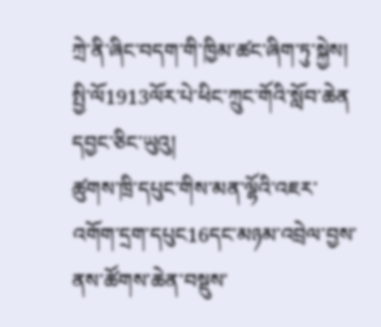ཀྲེ་ནི་ཞིང་བདག་གི་ཁྱིམ་ཚང་ཞིག་ཏུ་སྐྱེས། སྤྱི་ལོ1913ལོར་པེ་ཕིང་ཀྲུང་གོའི་སློབ་ཆེན
དབྱང་ཅིང་ཡུའུ།
ཚུགས་ཁྲི་དཔུང་གིས་མན་ལྷོའི་འཇར་འགོག་དྲག་དཔུང16དང་མཉམ་འབྲེལ་བྱས་ནས་ཚོགས་ཆེན་བསྡུས་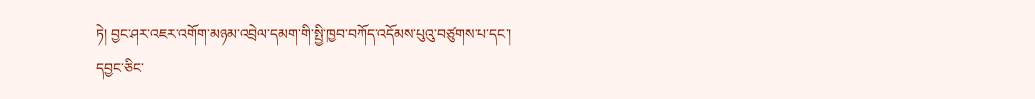ཏེ། བྱང་ཤར་འཇར་འགོག་མཉམ་འབྲེལ་དམག་གི་སྤྱི་ཁྱབ་བཀོད་འདོམས་པུའུ་བཙུགས་པ་དང་། དབྱང་ཅིང་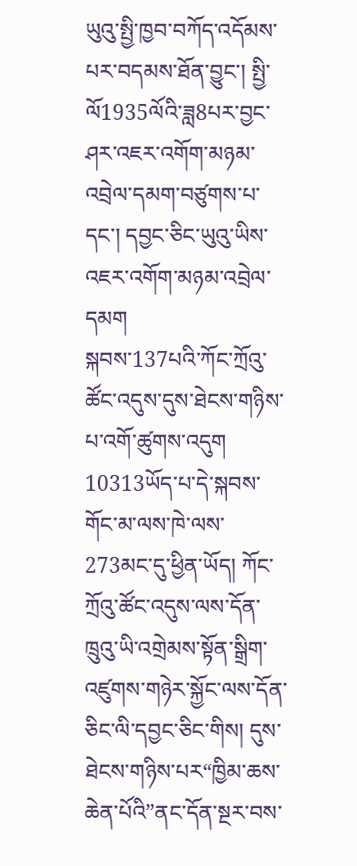ཡུའུ་སྤྱི་ཁྱབ་བཀོད་འདོམས་པར་བདམས་ཐོན་བྱུང་། སྤྱི་ལོ1935ལོའི་ཟླ8པར་བྱང་ཤར་འཇར་འགོག་མཉམ་འབྲེལ་དམག་བཙུགས་པ་དང་། དབྱང་ཅིང་ཡུའུ་ཡིས་འཇར་འགོག་མཉམ་འབྲེལ་དམག
སྐབས་137པའི་ཀོང་ཀྲོའུ་ཚོང་འདུས་དུས་ཐེངས་གཉིས་པ་འགོ་ཚུགས་འདུག
10313ཡོད་པ་དེ་སྐབས་གོང་མ་ལས་ཁེ་ལས་273མང་དུ་ཕྱིན་ཡོད། ཀོང་ཀྲོའུ་ཚོང་འདུས་ལས་དོན་ཁྲུའུ་ཡི་འགྲེམས་སྟོན་སྒྲིག་འཛུགས་གཉེར་སྐྱོང་ལས་དོན་ཅིང་ལི་དབྱང་ཅིང་གིས། དུས་ཐེངས་གཉིས་པར“ཁྱིམ་ཆས་ཆེན་པོའི”ནང་དོན་སྔར་བས་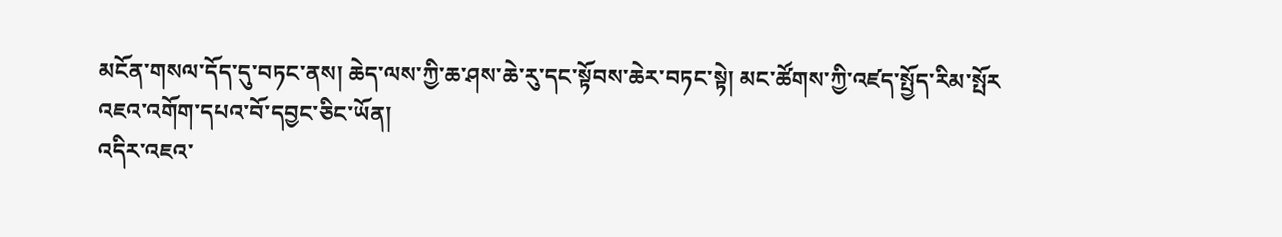མངོན་གསལ་དོད་དུ་བཏང་ནས། ཆེད་ལས་ཀྱི་ཆ་ཤས་ཆེ་རུ་དང་སྟོབས་ཆེར་བཏང་སྟེ། མང་ཚོགས་ཀྱི་འཛད་སྤྱོད་རིམ་སྤོར
འཇའ་འགོག་དཔའ་བོ་དབྱང་ཅིང་ཡོན།
འདིར་འཇའ་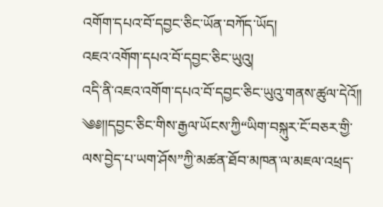འགོག་དཔའ་བོ་དབྱང་ཅིང་ཡོན་བཀོད་ཡོད།
འཇའ་འགོག་དཔའ་བོ་དབྱང་ཅིང་ཡུའུ།
འདི་ནི་འཇའ་འགོག་དཔའ་བོ་དབྱང་ཅིང་ཡུའུ་གནས་ཚུལ་དེའོ༎
༄༅།།དབྱང་ཅིང་གིས་རྒྱལ་ཡོངས་ཀྱི“ཡིག་བསྐུར་ངོ་བཅར་གྱི་ལས་བྱེད་པ་ཡག་ཤོས”ཀྱི་མཚན་ཐོབ་མཁན་ལ་མཇལ་འཕྲད་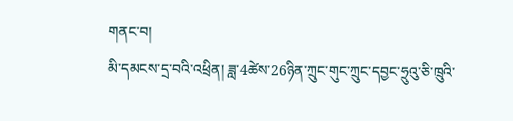གནང་བ།
མི་དམངས་དྲ་བའི་འཕྲིན། ཟླ་4ཚེས་26ཉིན་ཀྲུང་གུང་ཀྲུང་དབྱང་ཧྲུའུ་ཅི་ཁྲུའི་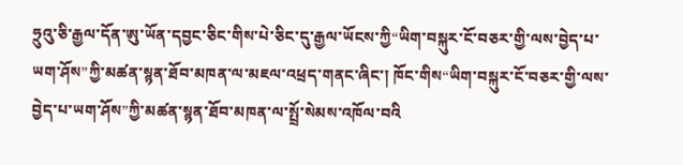ཧྲུའུ་ཅི་རྒྱལ་དོན་ཨུ་ཡོན་དབྱང་ཅིང་གིས་པེ་ཅིང་དུ་རྒྱལ་ཡོངས་ཀྱི“ཡིག་བསྐུར་ངོ་བཅར་གྱི་ལས་བྱེད་པ་ཡག་ཤོས”ཀྱི་མཚན་སྙན་ཐོབ་མཁན་ལ་མཇལ་འཕྲད་གནང་ཞིང་། ཁོང་གིས“ཡིག་བསྐུར་ངོ་བཅར་གྱི་ལས་བྱེད་པ་ཡག་ཤོས”ཀྱི་མཚན་སྙན་ཐོབ་མཁན་ལ་སྤྲོ་སེམས་འཁོལ་བའི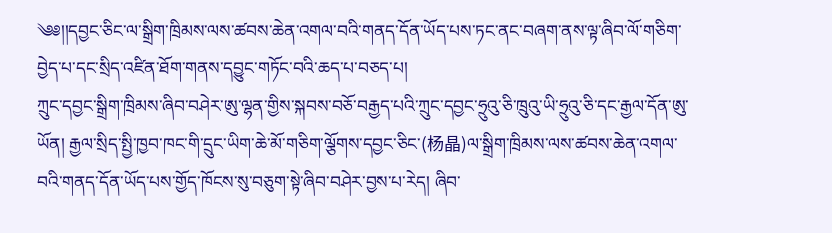༄༅།།དབྱང་ཅིང་ལ་སྒྲིག་ཁྲིམས་ལས་ཚབས་ཆེན་འགལ་བའི་གནད་དོན་ཡོད་པས་ཏང་ནང་བཞག་ནས་ལྟ་ཞིབ་ལོ་གཅིག་བྱེད་པ་དང་སྲིད་འཛིན་ཐོག་གནས་དབྱུང་གཏོང་བའི་ཆད་པ་བཅད་པ།
ཀྲུང་དབྱང་སྒྲིག་ཁྲིམས་ཞིབ་བཤེར་ཨུ་ལྷན་གྱིས་སྐབས་བཅོ་བརྒྱད་པའི་ཀྲུང་དབྱང་ཧྲུའུ་ཅི་ཁྲུའུ་ཡི་ཧྲུའུ་ཅི་དང་རྒྱལ་དོན་ཨུ་ཡོན། རྒྱལ་སྲིད་སྤྱི་ཁྱབ་ཁང་གི་དྲུང་ཡིག་ཆེ་མོ་གཅིག་ལྕོགས་དབྱང་ཅིང་(杨晶)ལ་སྒྲིག་ཁྲིམས་ལས་ཚབས་ཆེན་འགལ་བའི་གནད་དོན་ཡོད་པས་གྱོད་ཁོངས་སུ་བཅུག་སྟེ་ཞིབ་བཤེར་བྱས་པ་རེད། ཞིབ་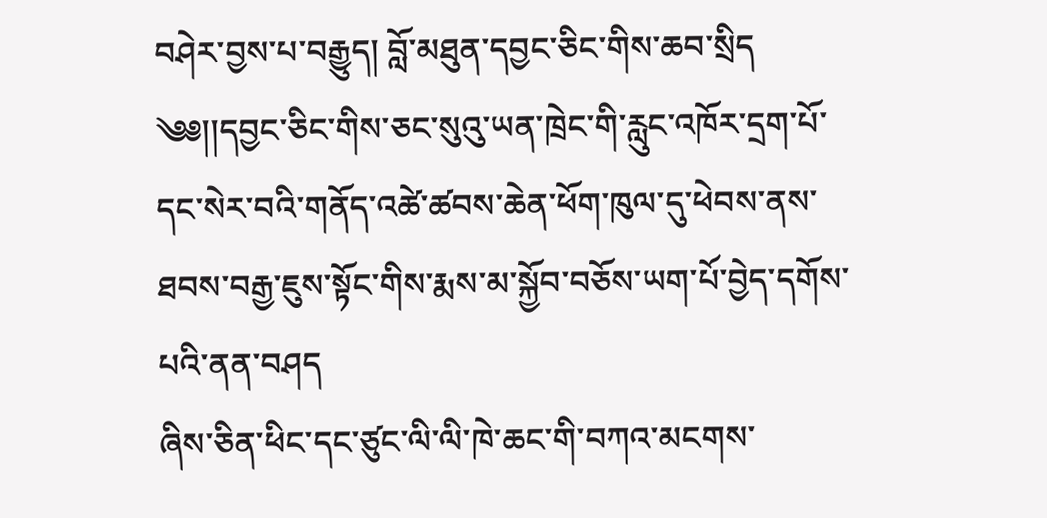བཤེར་བྱས་པ་བརྒྱུད། བློ་མཐུན་དབྱང་ཅིང་གིས་ཆབ་སྲིད
༄༅།།དབྱང་ཅིང་གིས་ཅང་སུའུ་ཡན་ཁྲེང་གི་རླུང་འཁོར་དྲག་པོ་དང་སེར་བའི་གནོད་འཚེ་ཚབས་ཆེན་ཕོག་ཁུལ་དུ་ཕེབས་ནས་ཐབས་བརྒྱ་ཇུས་སྟོང་གིས་རྨས་མ་སྐྱོབ་བཅོས་ཡག་པོ་བྱེད་དགོས་པའི་ནན་བཤད
ཞིས་ཅིན་ཕིང་དང་ཙུང་ལི་ལི་ཁེ་ཆང་གི་བཀའ་མངགས་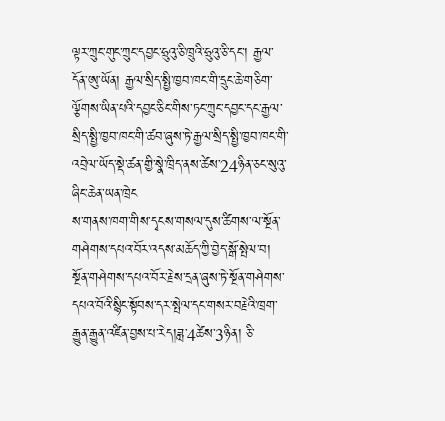ལྟར་ཀྲུང་གུང་ཀྲུང་དབྱང་ཧྲུའུ་ཅི་ཁྲུའི་ཧྲུའུ་ཅི་དང་། རྒྱལ་དོན་ཨུ་ཡོན། རྒྱལ་སྲིད་སྤྱི་ཁྱབ་ཁང་གི་དྲུང་ཆེ་གཅིག་ལྕོགས་ཡིན་པའི་དབྱང་ཅིང་གིས་ཏང་ཀྲུང་དབྱང་དང་རྒྱལ་སྲིད་སྤྱི་ཁྱབ་ཁང་གི་ཚབ་ཞུས་ཏེ་རྒྱལ་སྲིད་སྤྱི་ཁྱབ་ཁང་གི་འབྲེལ་ཡོད་སྡེ་ཚན་གྱི་སྣེ་ཁྲིད་ནས་ཚེས་24ཉིན་ཅང་སུའུ་ཞིང་ཆེན་ཡན་ཁྲེང
ས་གནས་ཁག་གིས་དྭངས་གསལ་དུས་ཚིགས་ལ་སྔོན་གཤེགས་དཔའ་བོར་འདས་མཆོད་ཀྱི་བྱེད་སྒོ་སྤེལ་བ།
སྔོན་གཤེགས་དཔའ་བོར་རྗེས་དྲན་ཞུས་ཏེ་སྔོན་གཤེགས་དཔའ་བོའི་སྙིང་སྟོབས་དར་སྤེལ་དང་གསར་བརྗེའི་ཁྲག་རྒྱུན་རྒྱུན་འཛིན་བྱས་པ་རེད།ཟླ་4ཚེས་3ཉིན། ཅི་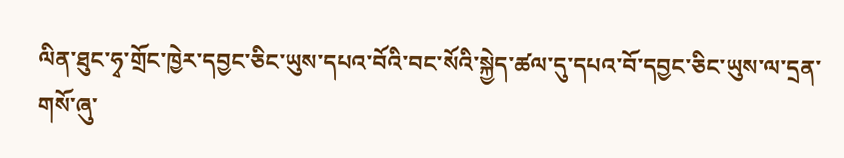ལིན་ཐུང་ཧྭ་གྲོང་ཁྱེར་དབྱང་ཅིང་ཡུས་དཔའ་བོའི་བང་སོའི་སྐྱེད་ཚལ་དུ་དཔའ་བོ་དབྱང་ཅིང་ཡུས་ལ་དྲན་གསོ་ཞུ་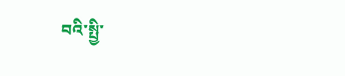བའི་སྤྱི་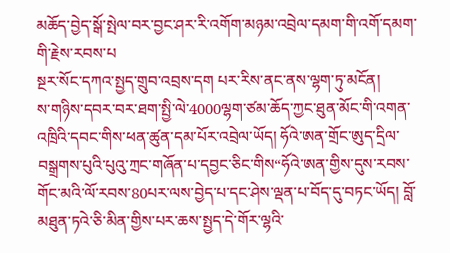མཆོད་བྱེད་སྒོ་སྤེལ་བར་བྱང་ཤར་རི་འགོག་མཉམ་འབྲེལ་དམག་གི་འགོ་དམག་གི་རྗེས་རབས་པ
སྔར་སོང་དཀའ་སྤྱད་གྲུབ་འབྲས་དག པར་རིས་ནང་ནས་ལྷག་ཏུ་མངོན།
ས་གཉིས་དབར་བར་ཐག་སྤྱི་ལེ་4000ལྷག་ཙམ་ཆོད་ཀྱང་ཐུན་མོང་གི་འགན་འཁྲིའི་དབང་གིས་ཕན་ཚུན་དམ་པོར་འབྲེལ་ཡོད། ཧོའེ་ཨན་གྲོང་ཨུད་དྲིལ་བསྒྲགས་པུའི་པུའུ་ཀྲང་གཞོན་པ་དབྱང་ཅིང་གིས“ཧོའེ་ཨན་གྱིས་དུས་རབས་གོང་མའི་ལོ་རབས་80པར་ལས་བྱེད་པ་དང་ཤེས་ལྡན་པ་བོད་དུ་བཏང་ཡོད། བློ་མཐུན་ཏའེ་ཅི་མིན་གྱིས་པར་ཆས་སྤྱད་དེ་གོར་ལྷའི་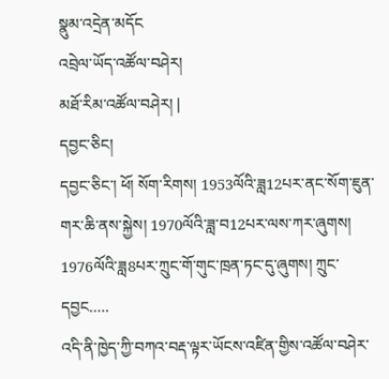སྣུམ་འདྲེན་མདོང
འབྲེལ་ཡོད་འཚོལ་བཤེར།
མཐོ་རིམ་འཚོལ་བཤེར། |
དབྱང་ཅིང།
དབྱང་ཅིང་། ཕོ། སོག་རིགས། 1953ལོའི་ཟླ12པར་ནང་སོག་ཇུན་གར་ཆི་ནས་སྐྱེས། 1970ལོའི་ཟླ་བ12པར་ལས་ཀར་ཞུགས། 1976ལོའི་ཟླ8པར་ཀྲུང་གོ་གུང་ཁྲན་ཏང་དུ་ཞུགས། ཀྲུང་དབྱང.....
འདི་ནི་ཁྱེད་ཀྱི་བཀའ་བརྡ་ལྟར་ཡོངས་འཛིན་གྱིས་འཚོལ་བཤེར་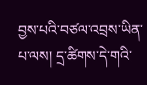བྱས་པའི་བཙལ་འབྲས་ཡིན་པ་ལས། དྲ་ཚིགས་དེ་གའི་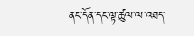ནང་དོན་དང་ལྟ་ཚུལ་ལ་འཐད་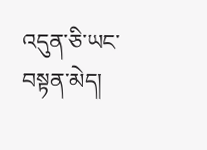འདུན་ཅི་ཡང་བསྟན་མེད།